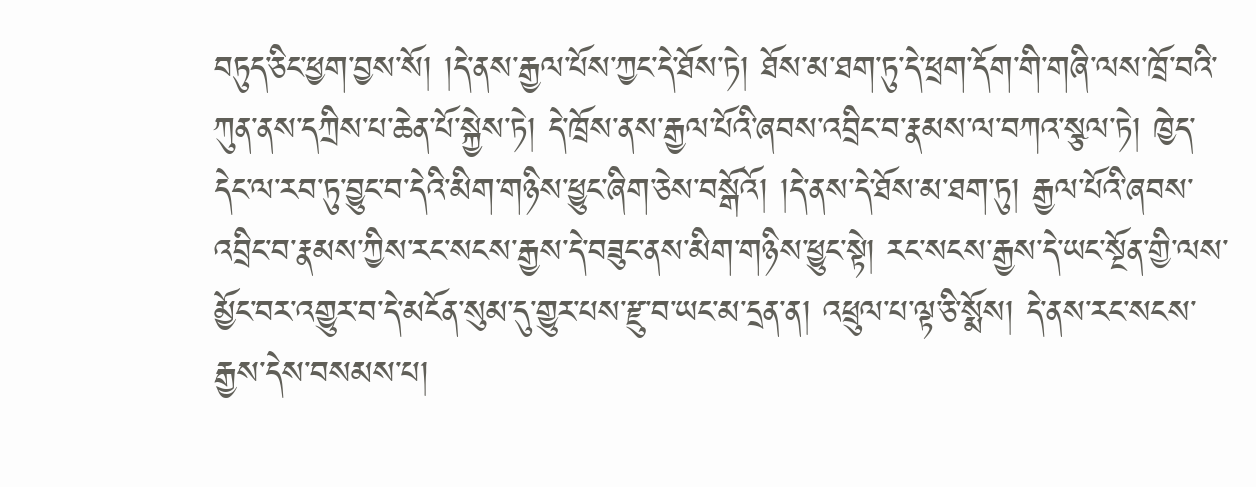བཏུད་ཅིང་ཕྱག་བྱས་སོ། །དེ་ནས་རྒྱལ་པོས་ཀྱང་དེ་ཐོས་ཏེ། ཐོས་མ་ཐག་ཏུ་དེ་ཕྲག་དོག་གི་གཞི་ལས་ཁྲོ་བའི་ཀུན་ནས་དཀྲིས་པ་ཆེན་པོ་སྐྱེས་ཏེ། དེ་ཁྲོས་ནས་རྒྱལ་པོའི་ཞབས་འབྲིང་བ་རྣམས་ལ་བཀའ་སྩལ་ཏེ། ཁྱེད་དེང་ལ་རབ་ཏུ་བྱུང་བ་དེའི་མིག་གཉིས་ཕྱུང་ཞིག་ཅེས་བསྒོའོ། །དེ་ནས་དེ་ཐོས་མ་ཐག་ཏུ། རྒྱལ་པོའི་ཞབས་འབྲིང་བ་རྣམས་ཀྱིས་རང་སངས་རྒྱས་དེ་བཟུང་ནས་མིག་གཉིས་ཕྱུང་སྟེ། རང་སངས་རྒྱས་དེ་ཡང་སྔོན་གྱི་ལས་མྱོང་བར་འགྱུར་བ་དེ་མངོན་སུམ་དུ་གྱུར་པས་རྫུ་བ་ཡང་མ་དྲན་ན། འཕྲུལ་པ་ལྟ་ཅི་སྨོས། དེ་ནས་རང་སངས་རྒྱས་དེས་བསམས་པ།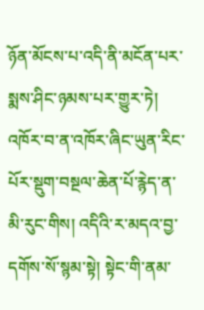ཉོན་མོངས་པ་འདི་ནི་མངོན་པར་སྨས་ཤིང་ཉམས་པར་གྱུར་ཏེ། འཁོར་བ་ན་འཁོར་ཞིང་ཡུན་རིང་པོར་སྡུག་བསྔལ་ཆེན་པོ་རྙེད་ན་མི་རུང་གིས། འདིའི་ར་མདའ་བྱ་དགོས་སོ་སྙམ་སྟེ། སྟེང་གི་ནམ་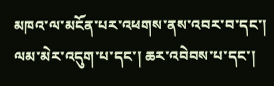མཁའ་ལ་མངོན་པར་འཕགས་ནས་འབར་བ་དང་། ལམ་མེར་འདུག་པ་དང་། ཆར་འབེབས་པ་དང་།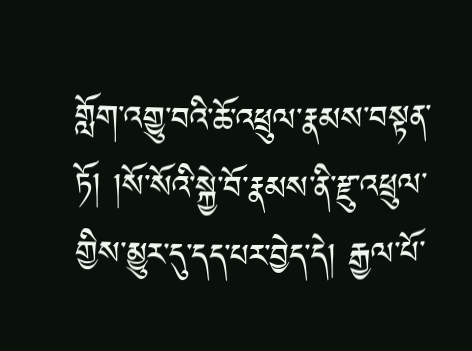གློག་འགྱུ་བའི་ཆོ་འཕྲུལ་རྣམས་བསྟན་ཏོ། །སོ་སོའི་སྐྱེ་བོ་རྣམས་ནི་རྫུ་འཕྲུལ་གྱིས་མྱུར་དུ་དད་པར་བྱེད་དེ། རྒྱལ་པོ་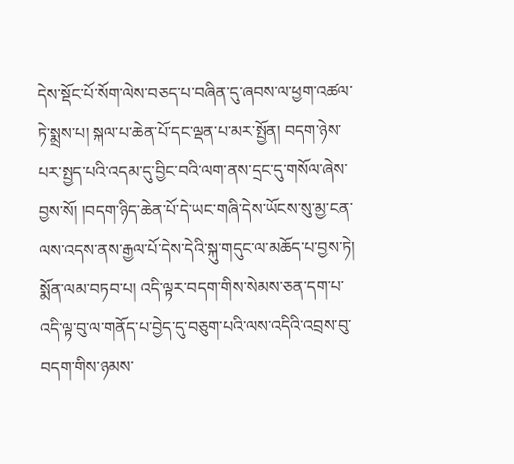དེས་སྡོང་པོ་སོག་ལེས་བཅད་པ་བཞིན་དུ་ཞབས་ལ་ཕྱག་འཚལ་ཏེ་སྨྲས་པ། སྐལ་པ་ཆེན་པོ་དང་ལྡན་པ་མར་སྤྱོན། བདག་ཉེས་པར་སྤྱད་པའི་འདམ་དུ་བྱིང་བའི་ལག་ནས་དྲང་དུ་གསོལ་ཞེས་བྱས་སོ། །བདག་ཉིད་ཆེན་པོ་དེ་ཡང་གཞི་དེས་ཡོངས་སུ་མྱ་ངན་ལས་འདས་ནས་རྒྱལ་པོ་དེས་དེའི་སྐུ་གདུང་ལ་མཆོད་པ་བྱས་ཏེ། སྨོན་ལམ་བཏབ་པ། འདི་ལྟར་བདག་གིས་སེམས་ཅན་དག་པ་འདི་ལྟ་བུ་ལ་གནོད་པ་བྱེད་དུ་བཅུག་པའི་ལས་འདིའི་འབྲས་བུ་བདག་གིས་ཉམས་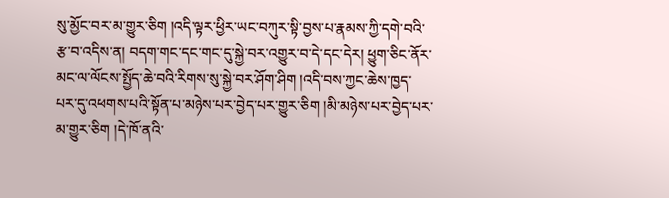སུ་མྱོང་བར་མ་གྱུར་ཅིག །འདི་ལྟར་ཕྱིར་ཡང་བཀུར་སྟི་བྱས་པ་རྣམས་ཀྱི་དགེ་བའི་རྩ་བ་འདིས་ན། བདག་གང་དང་གང་དུ་སྐྱེ་བར་འགྱུར་བ་དེ་དང་དེར། ཕྱུག་ཅིང་ནོར་མང་ལ་ལོངས་སྤྱོད་ཆེ་བའི་རིགས་སུ་སྐྱེ་བར་ཤོག་ཤིག །འདི་བས་ཀྱང་ཆེས་ཁྱད་པར་དུ་འཕགས་པའི་སྟོན་པ་མཉེས་པར་བྱེད་པར་གྱུར་ཅིག །མི་མཉེས་པར་བྱེད་པར་མ་གྱུར་ཅིག །དེ་ཁོ་ནའི་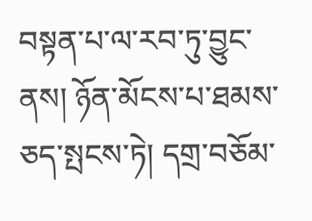བསྟན་པ་ལ་རབ་ཏུ་བྱུང་ནས། ཉོན་མོངས་པ་ཐམས་ཅད་སྤངས་ཏེ། དགྲ་བཅོམ་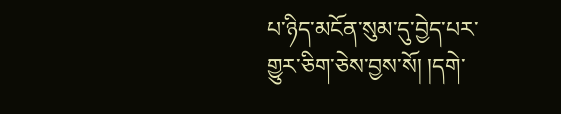པ་ཉིད་མངོན་སུམ་དུ་བྱེད་པར་གྱུར་ཅིག་ཅེས་བྱས་སོ། །དགེ་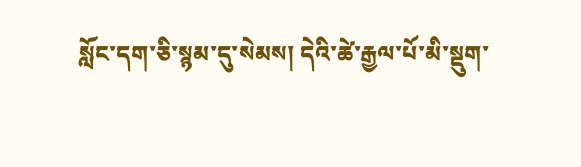སློང་དག་ཅི་སྙམ་དུ་སེམས། དེའི་ཚེ་རྒྱལ་པོ་མི་སྡུག་